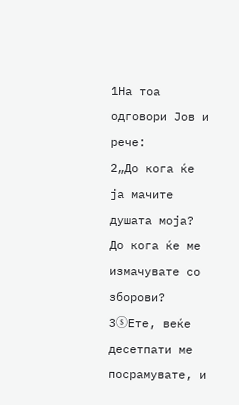1На тоа одговори Јов и рече:
2„До кога ќе ја мачите душата моја? До кога ќе ме измачувате со зборови?
3ⓢЕте, веќе десетпати ме посрамувате, и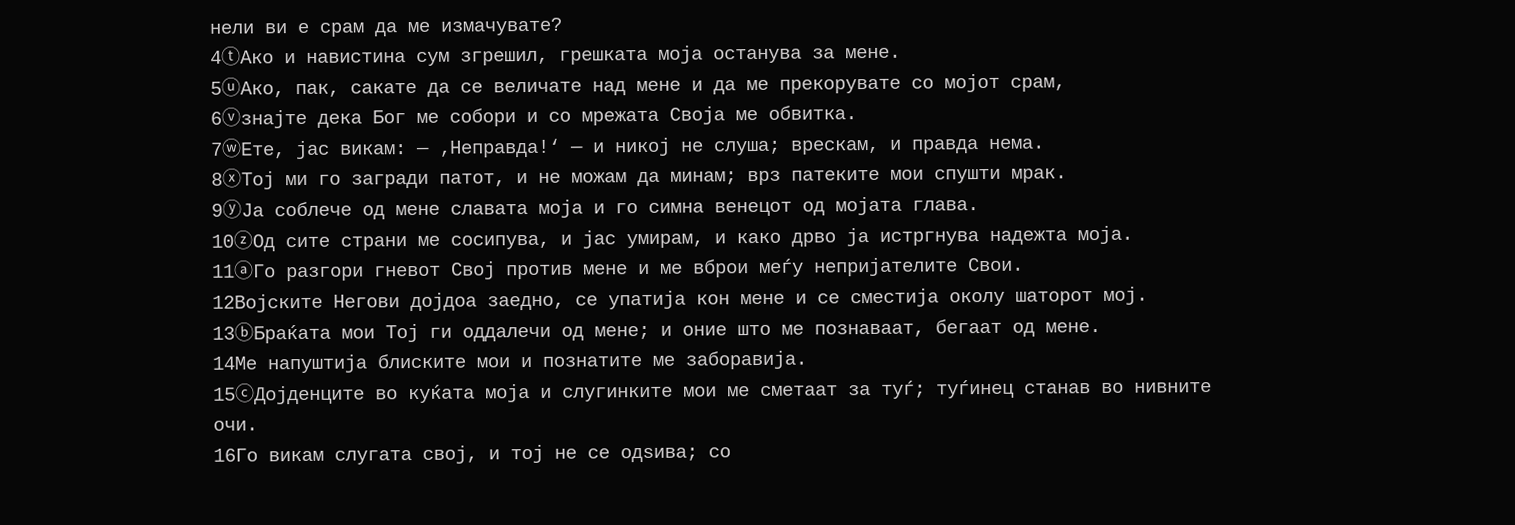нели ви е срам да ме измачувате?
4ⓣАко и навистина сум згрешил, грешката моја останува за мене.
5ⓤАко, пак, сакате да се величате над мене и да ме прекорувате со мојот срам,
6ⓥзнајте дека Бог ме собори и со мрежата Своја ме обвитка.
7ⓦЕте, јас викам: — ‚Неправда!‘ — и никој не слуша; врескам, и правда нема.
8ⓧТој ми го загради патот, и не можам да минам; врз патеките мои спушти мрак.
9ⓨЈа соблече од мене славата моја и го симна венецот од мојата глава.
10ⓩОд сите страни ме сосипува, и јас умирам, и како дрво ја истргнува надежта моја.
11ⓐГо разгори гневот Свој против мене и ме вброи меѓу непријателите Свои.
12Војските Негови дојдоа заедно, се упатија кон мене и се сместија околу шаторот мој.
13ⓑБраќата мои Тој ги оддалечи од мене; и оние што ме познаваат, бегаат од мене.
14Ме напуштија блиските мои и познатите ме заборавија.
15ⓒДојденците во куќата моја и слугинките мои ме сметаат за туѓ; туѓинец станав во нивните очи.
16Го викам слугата свој, и тој не се одѕива; со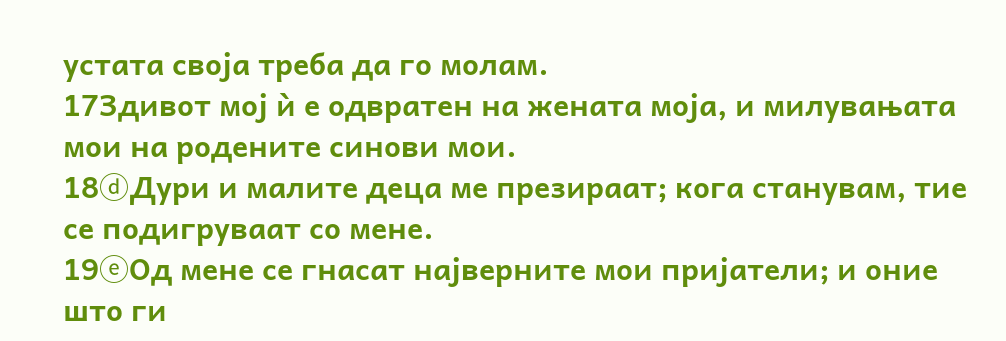устата своја треба да го молам.
17Здивот мој ѝ е одвратен на жената моја, и милувањата мои на родените синови мои.
18ⓓДури и малите деца ме презираат; кога станувам, тие се подигруваат со мене.
19ⓔОд мене се гнасат најверните мои пријатели; и оние што ги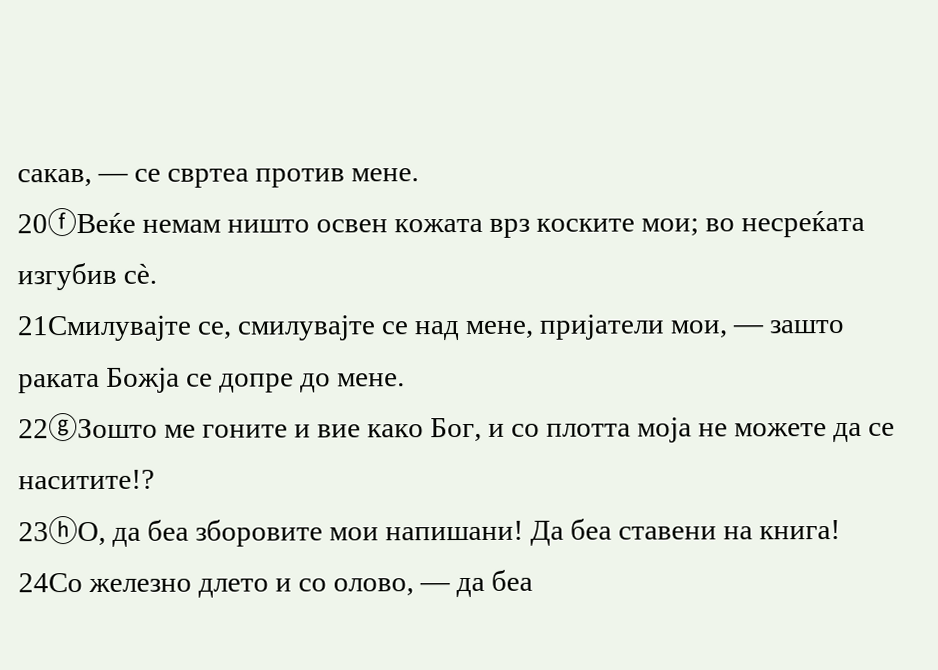сакав, — се свртеа против мене.
20ⓕВеќе немам ништо освен кожата врз коските мои; во несреќата изгубив сѐ.
21Смилувајте се, смилувајте се над мене, пријатели мои, — зашто раката Божја се допре до мене.
22ⓖЗошто ме гоните и вие како Бог, и со плотта моја не можете да се наситите!?
23ⓗО, да беа зборовите мои напишани! Да беа ставени на книга!
24Со железно длето и со олово, — да беа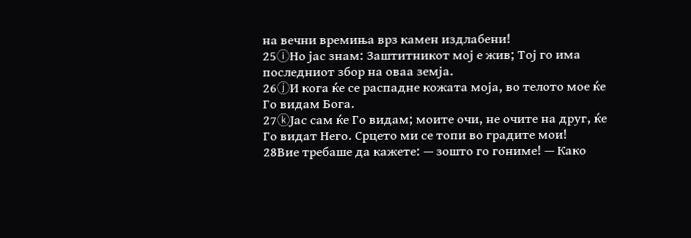на вечни времиња врз камен издлабени!
25ⓘНо јас знам: Заштитникот мој е жив; Тој го има последниот збор на оваа земја.
26ⓙИ кога ќе се распадне кожата моја, во телото мое ќе Го видам Бога.
27ⓚЈас сам ќе Го видам; моите очи, не очите на друг, ќе Го видат Него. Срцето ми се топи во градите мои!
28Вие требаше да кажете: — зошто го гониме! — Како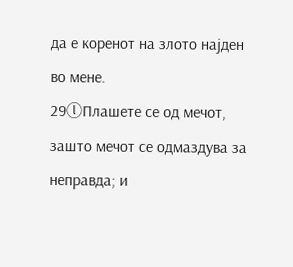да е коренот на злото најден во мене.
29ⓛПлашете се од мечот, зашто мечот се одмаздува за неправда; и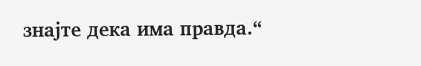знајте дека има правда.“